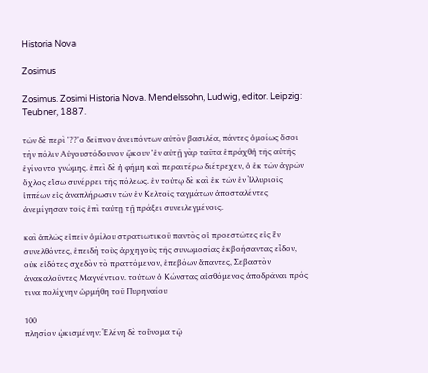Historia Nova

Zosimus

Zosimus. Zosimi Historia Nova. Mendelssohn, Ludwig, editor. Leipzig: Teubner, 1887.

τῶν δὲ περὶ ʽ??ʼο δεῖπνον ἀνειπόντων αὐτὸν βασιλέα, πάντες ὁμοίως ὅσοι τὴν πόλιν Αὐγουστόδουνον ᾤκουν ʽἐν αὐτῇ γὰρ ταῦτα ἐπράχθἠ τῆς αὐτῆς ἐγίνοντο γνώμης. ἐπεὶ δὲ ἡ φήμη καὶ περαιτέρω διέτρεχεν, ὁ ἐκ τῶν ἀγρῶν ὄχλος εἴσω συνέρρει τῆς πόλεως. ἐν τούτῳ δὲ καὶ ἐκ τῶν ἐν Ἰλλυριοῖς ἱππέων εἰς ἀναπλήρωσιν τῶν ἐν Κελτοῖς ταγμάτων ἀποσταλέντες ἀνεμίγησαν τοῖς ἐπὶ ταύτῃ τῇ πράξει συνειλεγμένοις.

καὶ ἁπλῶς εἰπεῖν ὁμίλου στρατιωτικοῦ παντὸς οἱ προεστῶτες εἰς ἓν συνελθόντες, ἐπειδὴ τοὺς ἀρχηγοὺς τῆς συνωμοσίας ἐκβοήσαντας εἶδον, οὐκ εἰδότες σχεδὸν τὸ πραττόμενον, ἐπεβόων ἅπαντες, Σεβαστὸν ἀνακαλοῦντες Μαγνέντιον. τούτων ὁ Κώνστας αἰσθόμενος ἀποδρᾶναι πρός τινα πολίχνην ὡρμήθη τοῦ Πυρηναίου

100
πλησίον ᾠκισμένην: Ἑλένη δὲ τοὔνομα τῷ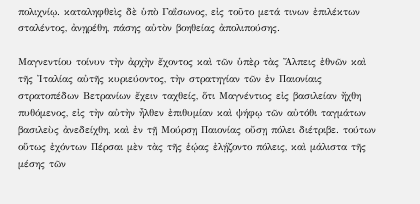πολιχνίῳ. καταληφθεὶς δὲ ὑπὸ Γαΐσωνος, εἰς τοῦτο μετά τινων ἐπιλέκτων σταλέντος, ἀνῃρέθη, πάσης αὐτὸν βοηθείας ἀπολιπούσης.

Μαγνεντίου τοίνυν τὴν ἀρχὴν ἔχοντος καὶ τῶν ὑπὲρ τὰς Ἄλπεις ἐθνῶν καὶ τῆς Ἰταλίας αὐτῆς κυριεύοντος, τὴν στρατηγίαν τῶν ἐν Παιονίαις στρατοπέδων Βετρανίων ἔχειν ταχθείς, ὅτι Μαγνέντιος εἰς βασιλείαν ἤχθη πυθόμενος, εἰς τὴν αὐτὴν ἦλθεν ἐπιθυμίαν καὶ ψήφῳ τῶν αὐτόθι ταγμάτων βασιλεὺς ἀνεδείχθη, καὶ ἐν τῇ Μούρσῃ Παιονίας οὔσῃ πόλει διέτριβε. τούτων οὕτως ἐχόντων Πέρσαι μὲν τὰς τῆς ἑῴας ἐλῄζοντο πόλεις, καὶ μάλιστα τῆς μέσης τῶν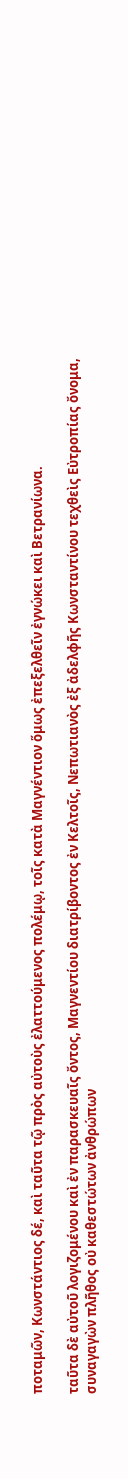ποταμῶν, Κωνστάντιος δέ, καὶ ταῦτα τῷ πρὸς αὐτοὺς ἐλαττούμενος πολέμῳ, τοῖς κατὰ Μαγνέντιον ὅμως ἐπεξελθεῖν ἐγνώκει καὶ Βετρανίωνα.

ταῦτα δὲ αὐτοῦ λογιζομένου καὶ ἐν παρασκευαῖς ὄντος, Μαγνεντίου διατρίβοντος ἐν Κελτοῖς, Νεπωτιανὸς ἐξ ἀδελφῆς Κωνσταντίνου τεχθεὶς Εὐτροπίας ὄνομα, συναγαγὼν πλῆθος οὐ καθεστώτων ἀνθρώπων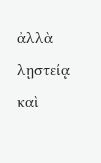ἀλλὰ λῃστείᾳ καὶ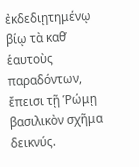ἐκδεδιῃτημένῳ βίῳ τὰ καθ̓ ἑαυτοὺς παραδόντων, ἔπεισι τῇ Ῥώμῃ βασιλικὸν σχῆμα δεικνύς.